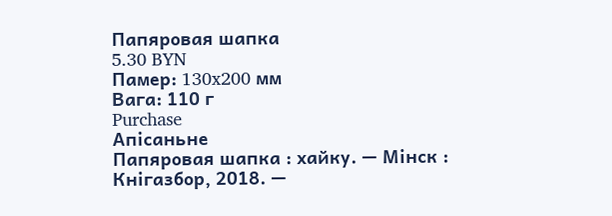Папяровая шапка
5.30 BYN
Памер: 130x200 мм
Вага: 110 г
Purchase
Апісаньне
Папяровая шапка : хайку. — Мінск : Кнігазбор, 2018. —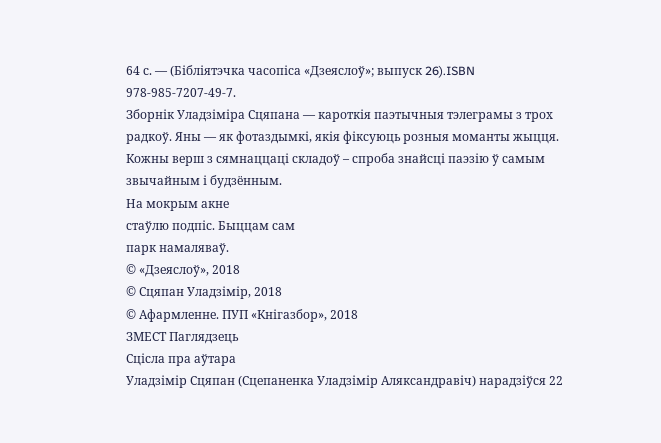64 с. — (Бібліятэчка часопіса «Дзеяслоў»; выпуск 26).ISBN 978-985-7207-49-7.
Зборнік Уладзіміра Сцяпана — кароткія паэтычныя тэлеграмы з трох радкоў. Яны — як фотаздымкі, якія фіксуюць розныя моманты жыцця. Кожны верш з сямнаццаці складоў – спроба знайсці паэзію ў самым звычайным і будзённым.
На мокрым акне
стаўлю подпіс. Быццам сам
парк намаляваў.
© «Дзеяслоў», 2018
© Сцяпан Уладзімір, 2018
© Афармленне. ПУП «Кнігазбор», 2018
ЗМЕСТ Паглядзець
Сцісла пра аўтара
Уладзімір Сцяпан (Сцепаненка Уладзімір Аляксандравіч) нарадзіўся 22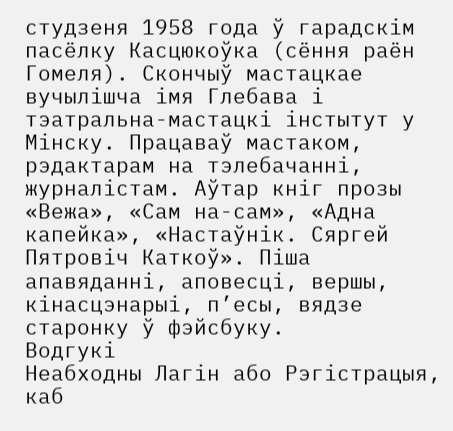студзеня 1958 года ў гарадскім пасёлку Касцюкоўка (сёння раён Гомеля). Скончыў мастацкае вучылішча імя Глебава і тэатральна-мастацкі інстытут у Мінску. Працаваў мастаком, рэдактарам на тэлебачанні, журналістам. Аўтар кніг прозы «Вежа», «Сам на-сам», «Адна капейка», «Настаўнік. Сяргей Пятровіч Каткоў». Піша апавяданні, аповесці, вершы, кінасцэнарыі, п’есы, вядзе старонку ў фэйсбуку.
Водгукі
Неабходны Лагін або Рэгістрацыя, каб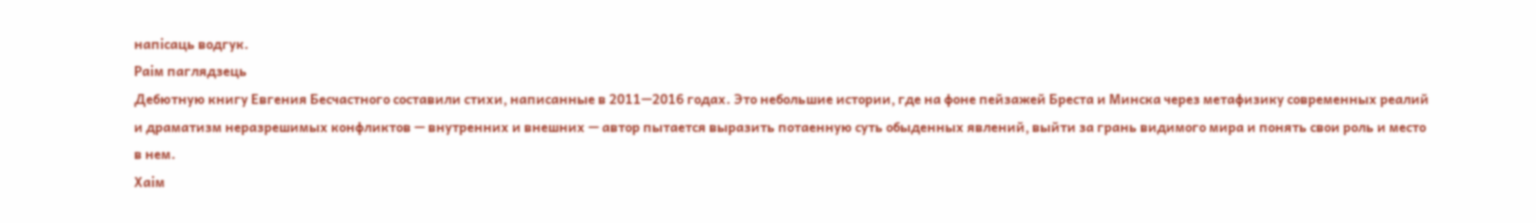напісаць водгук.
Раім паглядзець
Дебютную книгу Евгения Бесчастного составили стихи, написанные в 2011—2016 годах. Это небольшие истории, где на фоне пейзажей Бреста и Минска через метафизику современных реалий и драматизм неразрешимых конфликтов — внутренних и внешних — автор пытается выразить потаенную суть обыденных явлений, выйти за грань видимого мира и понять свои роль и место в нем.
Хаім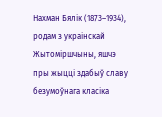Нахман Бялік (1873–1934), родам з украінскай Жытоміршчыны, яшчэ пры жыцці здабыў славу безумоўнага класіка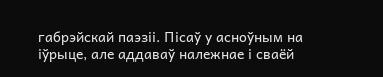габрэйскай паэзіі. Пісаў у асноўным на іўрыце, але аддаваў належнае і сваёй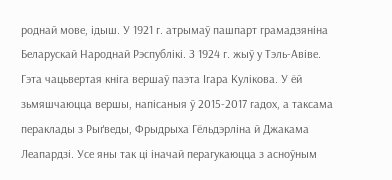роднай мове, ідыш. У 1921 г. атрымаў пашпарт грамадзяніна Беларускай Народнай Рэспублікі. З 1924 г. жыў у Тэль-Авіве.
Гэта чацьвертая кніга вершаў паэта Ігара Кулікова. У ёй зьмяшчаюцца вершы, напісаныя ў 2015-2017 гадох, а таксама пераклады з Рыґведы, Фрыдрыха Гёльдэрліна й Джакама Леапардзі. Усе яны так ці іначай перагукаюцца з асноўным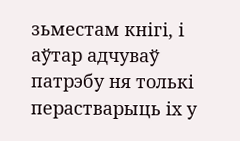зьместам кнігі, і аўтар адчуваў патрэбу ня толькі перастварыць іх у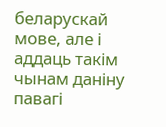беларускай мове, але і аддаць такім чынам даніну павагі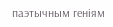паэтычным геніям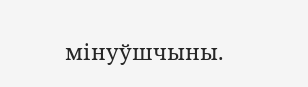мінуўшчыны.